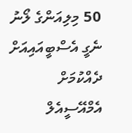50 މިލިއަންގެ ލޯނު ނެގީ އެސްބީއައިއަށް ދެއްކުމަށް
އެމްއޭސީއެލް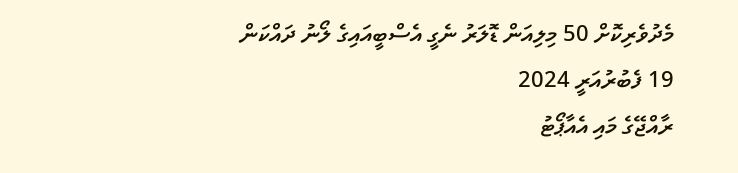މެދުވެރިކޮށް 50 މިލިއަން ޑޮލަރު ނެގީ އެސްބީއައިގެ ލޯނު ދައްކަން
19 ފެބުރުއަރީ 2024
ރާއްޖޭގެ މައި އެއާޕޯޓު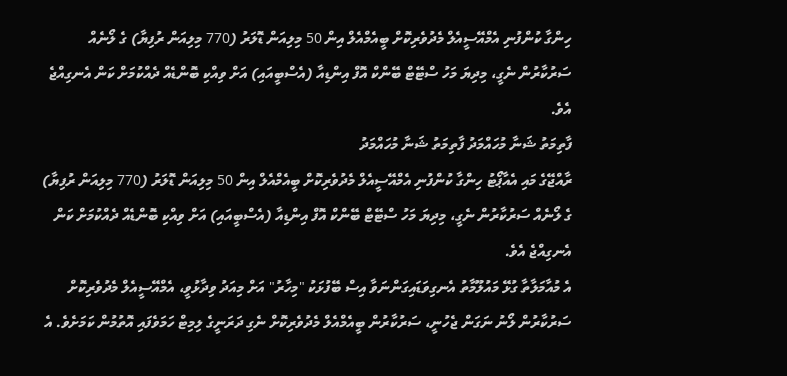ހިންގާ ކުންފުނި އެމްއޭސީއެލް މެދުވެރިކޮށް ބީއެމްއެލް އިން 50 މިލިއަން ޑޮލަރު (770 މިލިއަން ރުފިޔާ) ގެ ލޯނެއް ސަރުކާރުން ނެގީ، މިދިޔަ މަހު ސްޓޭޓް ބޭންކް އޮފް އިންޑިއާ (އެސްބީއައި) އަށް ވިއްކި ބޮންޑެއް ދެއްކުމަށް ކަން އެނގިއްޖެ އެވެ.
ފާތިމަތު ޝަނާ މުހައްމަދު ފާތިމަތު ޝަނާ މުހައްމަދު
ރާއްޖޭގެ މައި އެއާޕޯޓު ހިންގާ ކުންފުނި އެމްއޭސީއެލް މެދުވެރިކޮށް ބީއެމްއެލް އިން 50 މިލިއަން ޑޮލަރު (770 މިލިއަން ރުފިޔާ) ގެ ލޯނެއް ސަރުކާރުން ނެގީ، މިދިޔަ މަހު ސްޓޭޓް ބޭންކް އޮފް އިންޑިއާ (އެސްބީއައި) އަށް ވިއްކި ބޮންޑެއް ދެއްކުމަށް ކަން އެނގިއްޖެ އެވެ.
އެ މުއާމަލާތާ ގުޅޭ މައުލޫމާތު އެނގިވަޑައިގަންނަވާ އިސް ބޭފުޅަކު "މިހާރު" އަށް މިއަދު ވިދާޅުވީ، އެމްއޭސީއެލް މެދުވެރިކޮށް ސަރުކާރުން ލޯނު ނަގަން ޖެހުނީ، ސަރުކާރުން ބީއެމްއެލް މެދުވެރިކޮށް ނެގި ދަރަނީގެ ލިމިޓް ހަމަވެފައި އޮތުމުން ކަމަށެވެ. އެ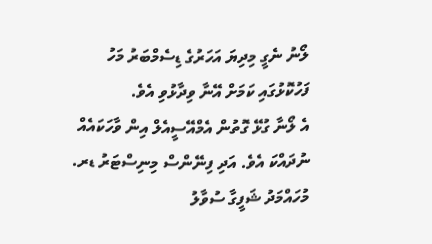ލޯނު ނެގީ މިދިޔަ އަހަރުގެ ޑިސެމްބަރު މަހު ފަހުކޮޅުގައި ކަމަށް އޭނާ ވިދާޅުވި އެވެ.
އެ ލޯނާ ގުޅޭ ގޮތުން އެމްއޭސީއެލް އިން ވާހަކައެއް ނުދައްކަ އެވެ. އަދި ފިނޭންސް މިނިސްޓަރު ޑރ. މުހައްމަދު ޝަފީގާ ސުވާލު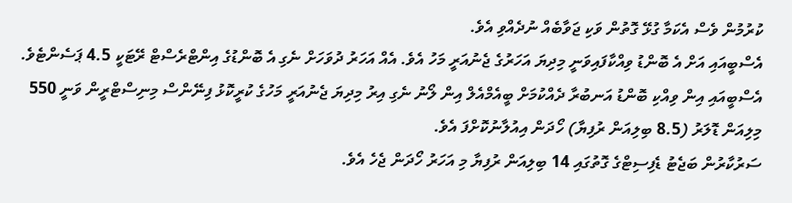ކުރުމުން ވެސް އެކަމާ ގުޅޭ ގޮތުން ވަކި ޖަވާބެއް ނުދެއްވި އެވެ.
އެސްބީއައި އަށް އެ ބޮންޑު ވިއްކާފައިވަނީ މިދިޔަ އަހަރުގެ ޖެނުއަރީ މަހު އެވެ. އެއް އަހަރު ދުވަހަށް ނެގި އެ ބޮންޑުގެ އިންޓްރެސްޓް ރޭޓަކީ 4.5 ޕަސެންޓެވެ.
އެސްބީއައި އިން ވިއްކި ބޮންޑު އަނބުރާ ދެއްކުމަށް ބީއެމްއެލް އިން ލޯނު ނެގި އިރު މިދިޔަ ޖެނުއަރީ މަހުގެ ކުރީކޮޅު ފިނޭންސް މިނިސްޓްރީން ވަނީ 550 މިލިއަން ޑޮލަރު (8.5 ބިލިއަން ރުފިޔާ) ހޯދަން އިއުލާނުކޮށްފަ އެވެ.
ސަރުކާރުން ބަޖެޓު ޑެފިސިޓްގެ ގޮތުގައި 14 ބިލިއަން ރުފިޔާ މި އަހަރު ހޯދަން ޖެހެ އެވެ.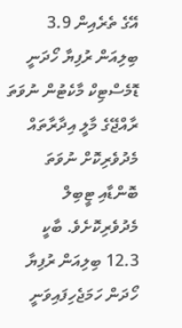އޭގެ ތެރެއިން 3.9 ބިލިއަން ރުފިޔާ ހޯދަނީ ޑޮމެސްޓިކް މާކެޓުން ނުވަތަ ރާއްޖޭގެ މާލީ އިދާރާތައް މެދުވެރިކޮށް ނުވަތަ ބޮންޑާއި ޓީބިލް މެދުވެރިކޮށެވެ. ބާކީ 12.3 ބިލިއަން ރުފިޔާ ހޯދަން ހަމަޖެހިފައިވަނީ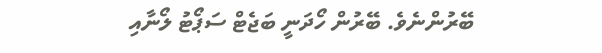ބޭރުންނެވެ. ބޭރުން ހޯދަނީ ބަޖެޓް ސަޕޯޓު ލޯނާއި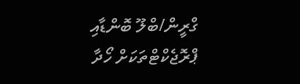ގްރީން/ބްލޫ ބޮންޑާއި ޕްރޮޖެކްޓްތަކަށް ހޯދާ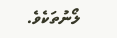ލޯނުތަކެވެ.